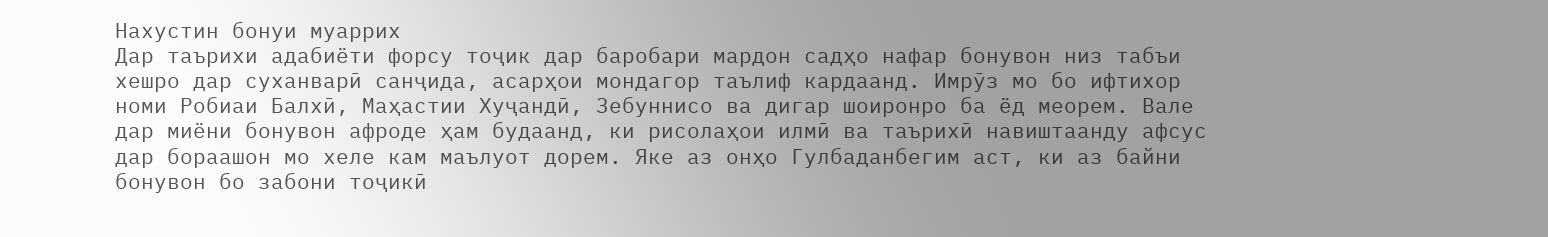Нахустин бонуи муаррих
Дар таърихи адабиёти форсу тоҷик дар баробари мардон садҳо нафар бонувон низ табъи хешро дар суханварӣ санҷида, асарҳои мондагор таълиф кардаанд. Имрӯз мо бо ифтихор номи Робиаи Балхӣ, Маҳастии Хуҷандӣ, Зебуннисо ва дигар шоиронро ба ёд меорем. Вале дар миёни бонувон афроде ҳам будаанд, ки рисолаҳои илмӣ ва таърихӣ навиштаанду афсус дар бораашон мо хеле кам маълуот дорем. Яке аз онҳо Гулбаданбегим аст, ки аз байни бонувон бо забони тоҷикӣ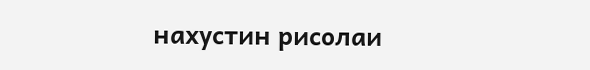нахустин рисолаи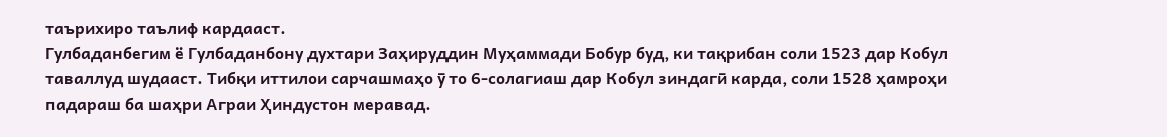таърихиро таълиф кардааст.
Гулбаданбегим ё Гулбаданбону духтари Заҳируддин Муҳаммади Бобур буд, ки тақрибан соли 1523 дар Кобул таваллуд шудааст. Тибқи иттилои сарчашмаҳо ӯ то 6-солагиаш дар Кобул зиндагӣ карда, соли 1528 ҳамроҳи падараш ба шаҳри Аграи Ҳиндустон меравад.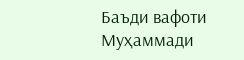Баъди вафоти Муҳаммади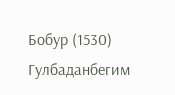Бобур (1530) Гулбаданбегим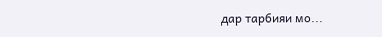дар тарбияи мо...